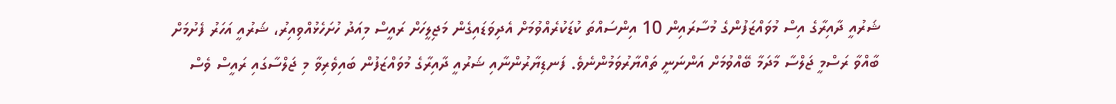ޝަރުއީ ދާއިރާގެ އިސް މުވައްޒަފުންގެ މުސާރައިން 10 އިންސައްތަ ކުޑަކުރެއްވުމަށް އެދިވަޑައިގެން މަޖިލީހަށް ރައީސް މިއަދު ހުށަހެޅުއްވިއިރު، ޝަރުއީ އަހަރު ފެށުމަށް ބާއްވާ ރަސްމީ ޖަލްސާ މާދަމާ ބޭއްވުމަށް އަންނަނީ ތައްޔާރުވަމުންނެވެ. ފަނޑިޔާރުންނާއި ޝަރުއީ ދާއިރާގެ މުވައްޒަފުން ބައިވެރިވާ މި ޖަލްސާގައި ރައީސް ވެސް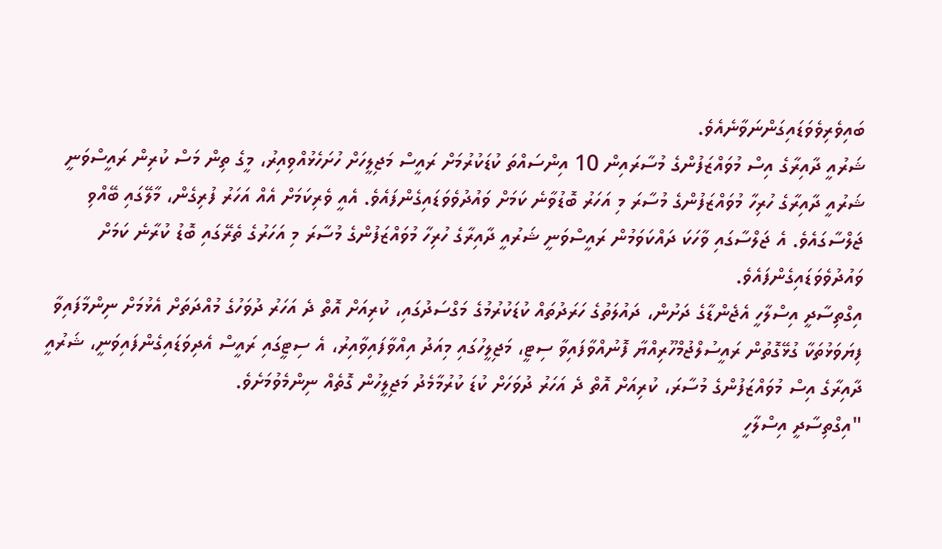ބައިވެރިވެވަޑައިގަންނަވާނެއެވެ.
ޝަރުއީ ދާއިރާގެ އިސް މުވައްޒަފުންގެ މުސާރައިން 10 އިންސައްތަ ކުޑަކުރުމަށް ރައީސް މަޖިލީހަށް ހުށަހެޅުއްވިއިރު، މީގެ ތިން މަސް ކުރިން ރައީސްވަނީ ޝަރުއީ ދާއިރާގެ ހުރިހާ މުވައްޒަފުންގެ މުސާރަ މި އަހަރު ބޮޑުވާނެ ކަމަށް ވައުދުވެވަޑައިގެންފައެވެ. އެއީ ވެރިކަމަށް އެއް އަހަރު ފުރިގެން، މާލޭގައި ބޭއްވި ޖަލްސާގައެވެ. އެ ޖަލްސާގައި ވާހަކަ ދައްކަވަމުން ރައީސްވަނީ ޝަރުއީ ދާއިރާގެ ހުރިހާ މުވައްޒަފުންގެ މުސާރަ މި އަހަރުގެ ތެރޭގައި ބޮޑު ކުރާނެ ކަމަށް ވައުދުވެވަޑައިގެންފައެވެ.
އިގްތިސާދީ އިސްލާހީ އެޖެންޑާގެ ދަށުން، ދައުލަތުގެ ހަރަދުތައް ކުޑަކުރުމުގެ މަގްސަދުގައި، ކުރިއަށް އޮތް ދެ އަހަރު ދުވަހުގެ މުއްދަތަށް އެޅުމަށް ނިންމާފައިވާ ފިޔަވަޅުތަކާ ގުޅޭގޮތުން ރައީސުލްޖުމްހޫރިއްޔާ ފޮނުއްވާފައިވާ ސިޓީ، މަޖިލީހުގައި މިއަދު އިއްވާފައިވާއިރު، އެ ސިޓީގައި ރައީސް އެދިވަޑައިގެންފައިވަނީ، ޝަރުއީ ދާއިރާގެ އިސް މުވައްޒަފުންގެ މުސާރަ، ކުރިއަށް އޮތް ދެ އަހަރު ދުވަހަށް ކުޑަ ކުރުމާމެދު މަޖިލީހުން ގޮތެއް ނިންމެވުމަށެވެ.
"އިގްތިސާދީ އިސްލާހީ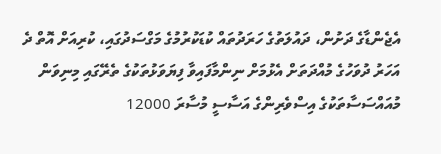އެޖެންޑާގެ ދަށުން، ދައުލަތުގެ ހަރަދުތައް ކުޑަކުރުމުގެ މަގްސަދުގައި، ކުރިއަށް އޮތް ދެ އަހަރު ދުވަހުގެ މުއްދަތަށް އެޅުމަށް ނިންމާފައިވާ ފިޔަވަޅުތަކުގެ ތެރޭގައި މިނިވަން މުއައްސަސާތަކުގެ އިސްވެރިންގެ އަސާސީ މުސާރަ 12000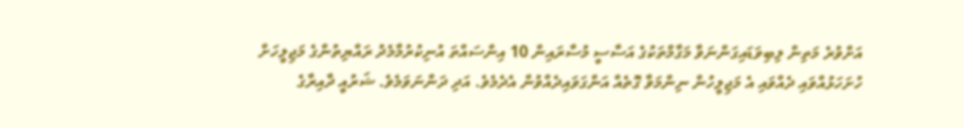އަށްވުރެ މަތިން ލިބިވަޑައިގަންނަވާ މަގާމްތަކުގެ އަސާސީ މުސާރައިން 10 އިންސައްތަ އުނިކުރުމާމެދު ރައްޔިތުންގެ މަޖިލީހަށް ހުށަހަޅުއްވައި ދެއްވައި އެ މަޖިލީހުން ނިންމަވާ ގޮތެއް އަންގަވައިދެއްވުން އެދެމެވެ. އަދި ދަންނަވަމެވެ. ޝަރުއީ ދާއިރާގެ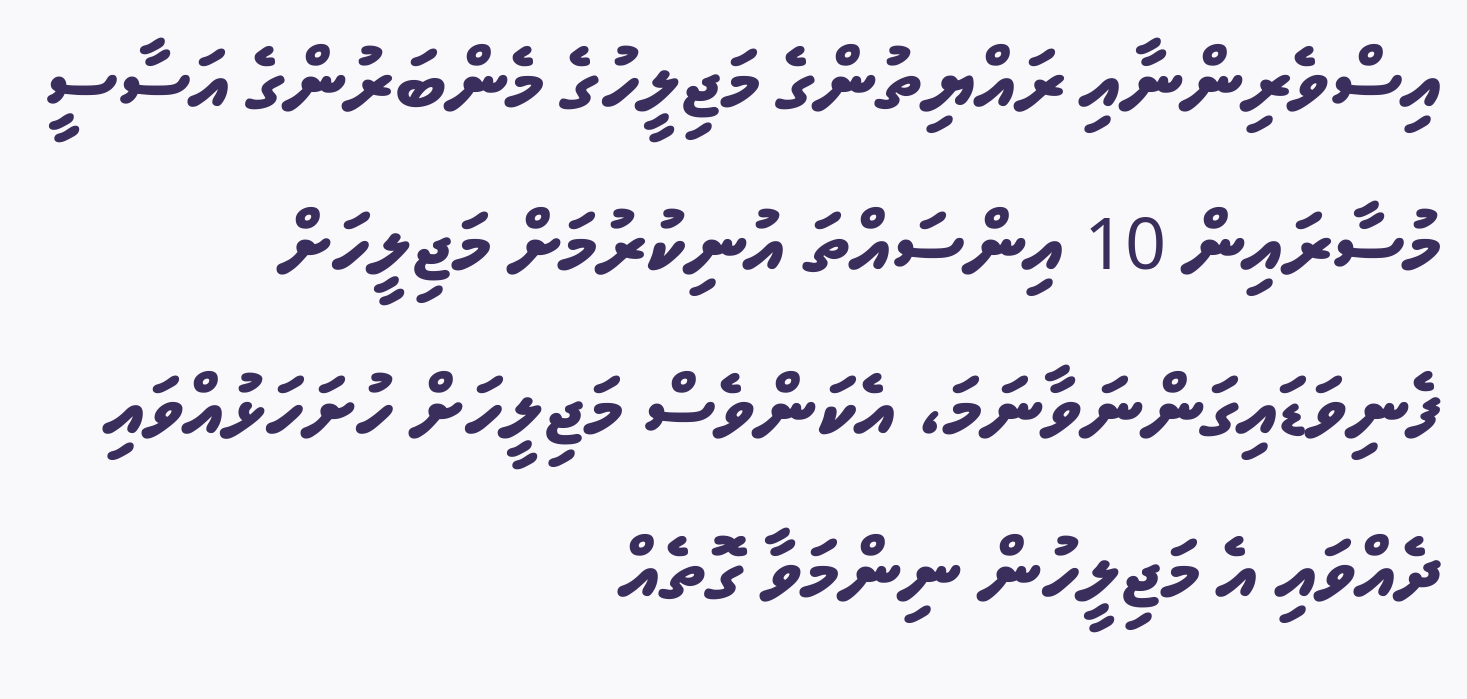އިސްވެރިންނާއި ރައްޔިތުންގެ މަޖިލީހުގެ މެންބަރުންގެ އަސާސީ މުސާރައިން 10 އިންސައްތަ އުނިކުރުމަށް މަޖިލީހަށް ފެނިވަޑައިގަންނަވާނަމަ، އެކަންވެސް މަޖިލީހަށް ހުށަހަޅުއްވައި ދެއްވައި އެ މަޖިލީހުން ނިންމަވާ ގޮތެއް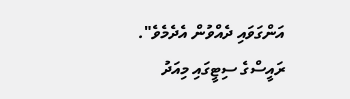އަންގަވައި ދެއްވުން އެދެމެވެ". ރައީސްގެ ސިޓީގައި މިއަދު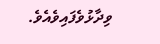ވިދާޅުވެފައިވެއެވެ.